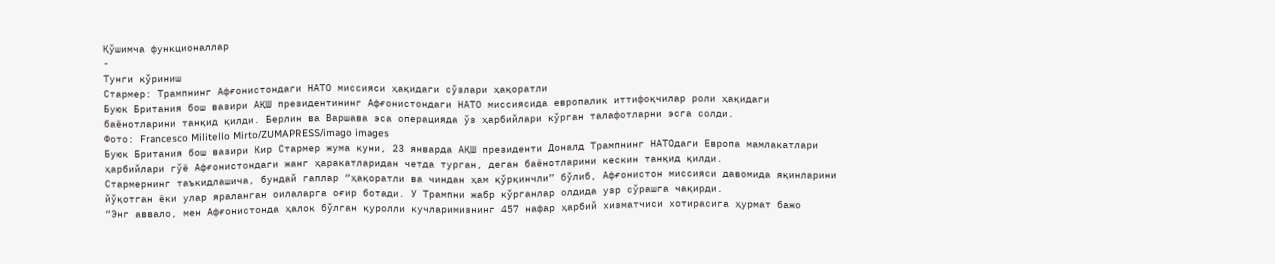Қўшимча функционаллар
-
Тунги кўриниш
Стармер: Трампнинг Афғонистондаги НАТО миссияси ҳақидаги сўзлари ҳақоратли
Буюк Британия бош вазири АҚШ президентининг Афғонистондаги НАТО миссиясида европалик иттифоқчилар роли ҳақидаги баёнотларини танқид қилди. Берлин ва Варшава эса операцияда ўз ҳарбийлари кўрган талафотларни эсга солди.
Фото: Francesco Militello Mirto/ZUMAPRESS/imago images
Буюк Британия бош вазири Кир Стармер жума куни, 23 январда АҚШ президенти Доналд Трампнинг НАТОдаги Европа мамлакатлари ҳарбийлари гўё Афғонистондаги жанг ҳаракатларидан четда турган, деган баёнотларини кескин танқид қилди.
Стармернинг таъкидлашича, бундай гаплар “ҳақоратли ва чиндан ҳам қўрқинчли” бўлиб, Афғонистон миссияси давомида яқинларини йўқотган ёки улар яраланган оилаларга оғир ботади. У Трампни жабр кўрганлар олдида узр сўрашга чақирди.
“Энг аввало, мен Афғонистонда ҳалок бўлган қуролли кучларимизнинг 457 нафар ҳарбий хизматчиси хотирасига ҳурмат бажо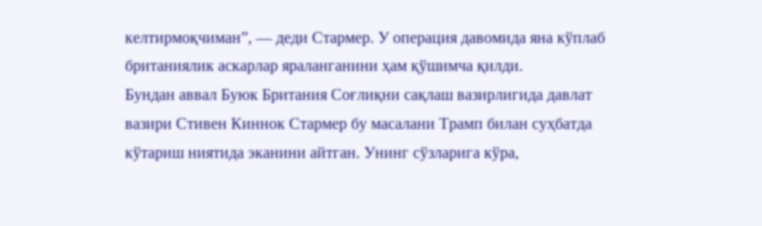келтирмоқчиман”, — деди Стармер. У операция давомида яна кўплаб британиялик аскарлар яраланганини ҳам қўшимча қилди.
Бундан аввал Буюк Британия Соғлиқни сақлаш вазирлигида давлат вазири Стивен Киннок Стармер бу масалани Трамп билан суҳбатда кўтариш ниятида эканини айтган. Унинг сўзларига кўра,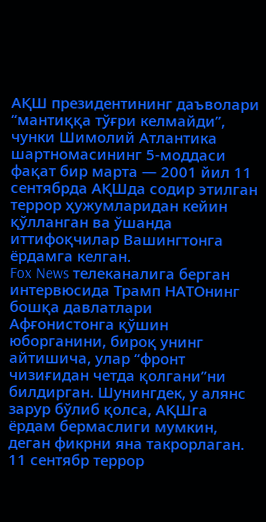АҚШ президентининг даъволари “мантиққа тўғри келмайди”, чунки Шимолий Атлантика шартномасининг 5-моддаси фақат бир марта — 2001 йил 11 сентябрда АҚШда содир этилган террор ҳужумларидан кейин қўлланган ва ўшанда иттифоқчилар Вашингтонга ёрдамга келган.
Fox News телеканалига берган интервюсида Трамп НАТОнинг бошқа давлатлари Афғонистонга қўшин юборганини, бироқ унинг айтишича, улар “фронт чизиғидан четда қолгани”ни билдирган. Шунингдек, у алянс зарур бўлиб қолса, АҚШга ёрдам бермаслиги мумкин, деган фикрни яна такрорлаган.
11 сентябр террор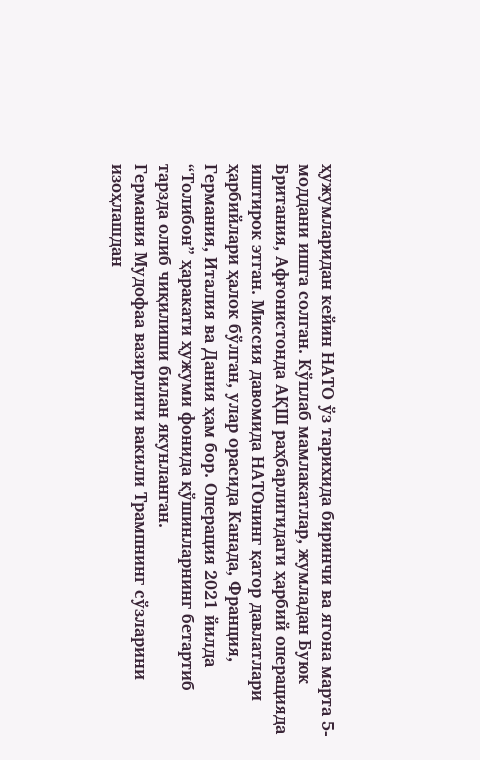ҳужумларидан кейин НАТО ўз тарихида биринчи ва ягона марта 5-моддани ишга солган. Кўплаб мамлакатлар, жумладан Буюк Британия, Афғонистонда АҚШ раҳбарлигидаги ҳарбий операцияда иштирок этган. Миссия давомида НАТОнинг қатор давлатлари ҳарбийлари ҳалок бўлган, улар орасида Канада, Франция, Германия, Италия ва Дания ҳам бор. Операция 2021 йилда “Толибон” ҳаракати ҳужуми фонида қўшинларнинг бетартиб тарзда олиб чиқилиши билан якунланган.
Германия Мудофаа вазирлиги вакили Трампнинг сўзларини изоҳлашдан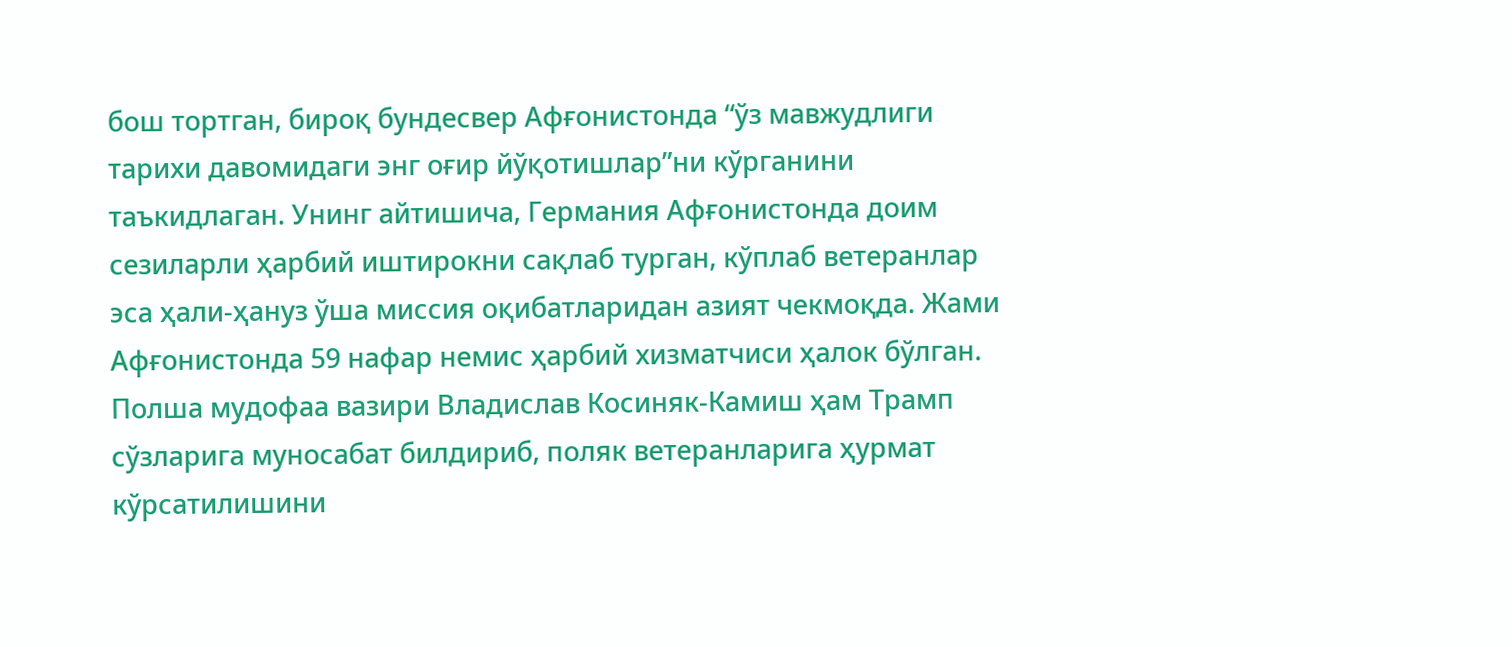бош тортган, бироқ бундесвер Афғонистонда “ўз мавжудлиги тарихи давомидаги энг оғир йўқотишлар”ни кўрганини таъкидлаган. Унинг айтишича, Германия Афғонистонда доим сезиларли ҳарбий иштирокни сақлаб турган, кўплаб ветеранлар эса ҳали-ҳануз ўша миссия оқибатларидан азият чекмоқда. Жами Афғонистонда 59 нафар немис ҳарбий хизматчиси ҳалок бўлган.
Полша мудофаа вазири Владислав Косиняк-Камиш ҳам Трамп сўзларига муносабат билдириб, поляк ветеранларига ҳурмат кўрсатилишини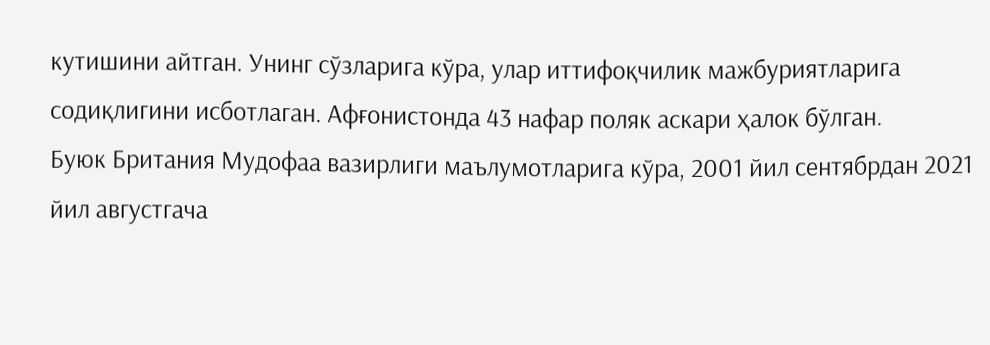кутишини айтган. Унинг сўзларига кўра, улар иттифоқчилик мажбуриятларига содиқлигини исботлаган. Афғонистонда 43 нафар поляк аскари ҳалок бўлган.
Буюк Британия Мудофаа вазирлиги маълумотларига кўра, 2001 йил сентябрдан 2021 йил августгача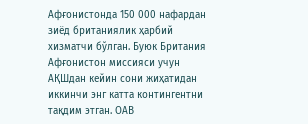Афғонистонда 150 000 нафардан зиёд британиялик ҳарбий хизматчи бўлган. Буюк Британия Афғонистон миссияси учун АҚШдан кейин сони жиҳатидан иккинчи энг катта контингентни тақдим этган. ОАВ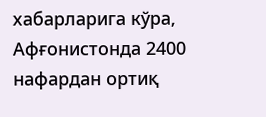хабарларига кўра, Афғонистонда 2400 нафардан ортиқ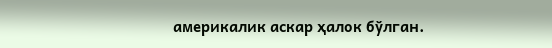америкалик аскар ҳалок бўлган.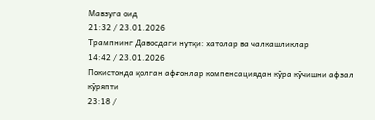Мавзуга оид
21:32 / 23.01.2026
Трампнинг Давосдаги нутқи: хатолар ва чалкашликлар
14:42 / 23.01.2026
Покистонда қолган афғонлар компенсациядан кўра кўчишни афзал кўряпти
23:18 /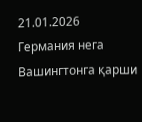21.01.2026
Германия нега Вашингтонга қарши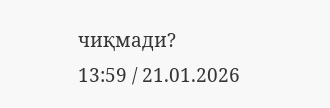чиқмади?
13:59 / 21.01.2026